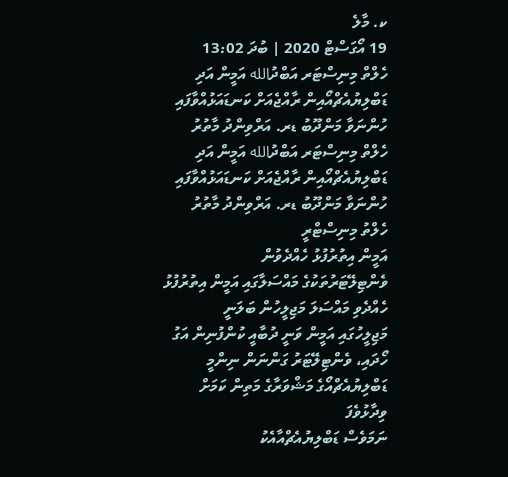ކ. މާލެ
19 އޯގަސްޓް 2020 | ބުދަ 13:02
ހެލްތް މިނިސްޓަރ އަބްދުالله އަމީން އަދި ޑަބްލިޔުއެޗްއޯއިން ރާއްޖެއަށް ކަނޑައަޅުއްވާފައި ހުންނަވާ މަންދޫބު ޑރ. އަރްވިންދު މާތުރު
ހެލްތް މިނިސްޓަރ އަބްދުالله އަމީން އަދި ޑަބްލިޔުއެޗްއޯއިން ރާއްޖެއަށް ކަނޑައަޅުއްވާފައި ހުންނަވާ މަންދޫބު ޑރ. އަރްވިންދު މާތުރު
ހެލްތު މިނިސްޓްރީ
އަމީން އިތުރުފުޅު ހެއްދެވުން
ވެންޓިލޭޓަރުތަކުގެ މައްސަލާގައި އަމީން އިތުރުފުޅު ހެއްދެވި މައްސަލަ މަޖިލީހުން ބަލަނީ
މަޖިލީހުގައި އަމީން ވަނީ ދުބާއީ ކުންފުނިން އަގު ހޯދައި، ވެންޓިލޭޓަރު ގަންނަން ނިންމީ ޑަބްލިޔުއެޗްއޯގެ މަޝްވަރާގެ މަތިން ކަމަށް ވިދާޅުވެފަ
ނަމަވެސް ޑަބްލިޔުއެޗްއާއެކު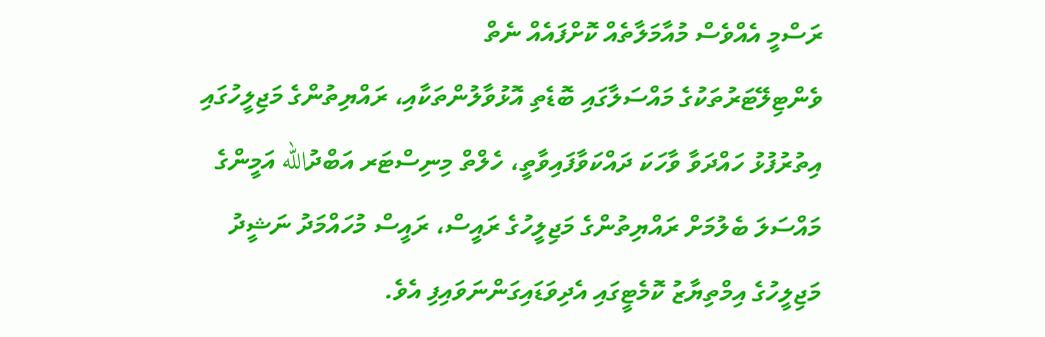ރަސްމީ އެއްވެސް މުއާމަލާތެއް ކޮށްފައެއް ނެތް
ވެންޓިލޭޓަރުތަކުގެ މައްސަލާގައި ބޮޑެތި އޮޅުވާލުންތަކާއި، ރައްޔިތުންގެ މަޖިލީހުގައި އިތުރުފުޅު ހައްދަވާ ވާހަކަ ދައްކަވާފައިވާތީ، ހެލްތް މިނިސްޓަރ އަބްދުالله އަމީންގެ މައްސަލަ ބެލުމަށް ރައްޔިތުންގެ މަޖިލީހުގެ ރައީސް، ރައީސް މުހައްމަދު ނަޝީދު މަޖިލީހުގެ އިމްތިޔާޒު ކޮމެޓީގައި އެދިވަޑައިގަންނަވައިފި އެވެ.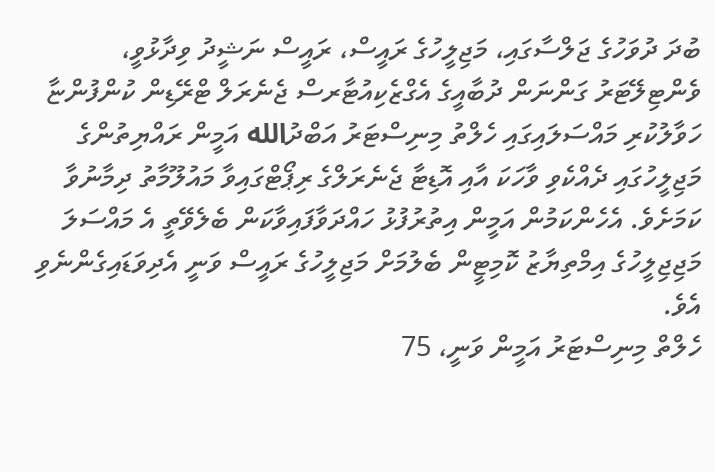ބުދަ ދުވަހުގެ ޖަލްސާގައި، މަޖިލީހުގެ ރައީސް، ރައީސް ނަޝީދު ވިދާޅުވީ، ވެންޓިލޭޓަރު ގަންނަން ދުބާއީގެ އެގްޒެކިއުޓާރސް ޖެނެރަލް ޓްރޭޑިން ކުންފުންޏާ ހަވާލުކުރި މައްސަލައިގައި ހެލްތު މިނިސްޓަރު އަބްދުالله އަމީން ރައްޔިތުންގެ މަޖިލީހުގައި ދެއްކެވި ވާހަކަ އާއި އޮޑިޓާ ޖެނެރަލްގެ ރިޕޯޓްގައިވާ މައުލޫމާތު ދިމާނުވާ ކަމަށެވެ. އެހެންކަމުން އަމީން އިތުރުފުޅު ހައްދަވާފައިވާކަން ބެލެވޭތީ އެ މައްސަލަ މަޖިޖިލީހުގެ އިމްތިޔާޒު ކޮމިޓީން ބެލުމަށް މަޖިލީހުގެ ރައީސް ވަނީ އެދިވަޑައިގެންނެވި އެވެ.
ހެލްތް މިނިސްޓަރު އަމީން ވަނީ، 75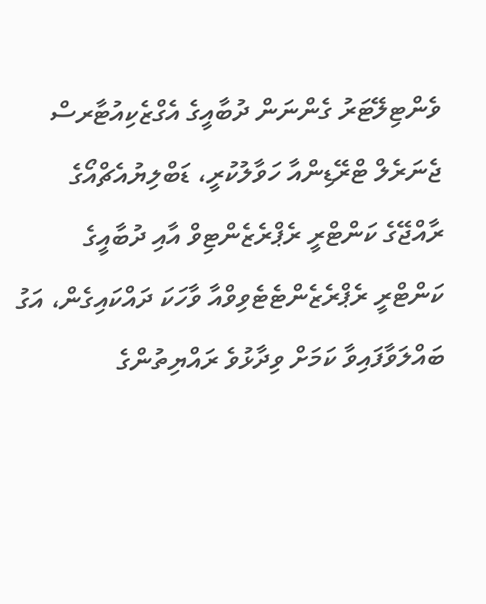ވެންޓިލޭޓަރު ގެންނަން ދުބާއީގެ އެގްޒެކިއުޓާރސް ޖެނަރެލް ޓްރޭޑިންއާ ހަވާލުކުރީ، ޑަބްލިޔުއެޗްއޯގެ ރާއްޖޭގެ ކަންޓްރީ ރެޕްރެޒެންޓިވް އާއި ދުބާއީގެ ކަންޓްރީ ރެޕްރެޒެންޓެޓެވިވްއާ ވާހަކަ ދައްކައިގެން، އަގު ބައްލަވާފައިވާ ކަމަށް ވިދާޅުވެ ރައްޔިތުންގެ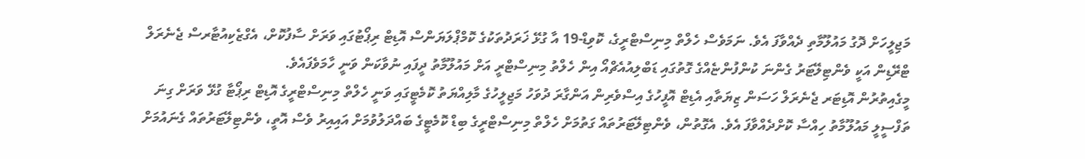މަޖިލީހަށް ދޮގު މައުލޫމާތި ދެއްވާފަ އެވެ. ނަމަވެސް ހެލްތް މިނިސްޓްރީގެ، ކޮވިޑް-19 އާ ގުޅޭ ޚަރަދުތަކުގެ ކޮމްޕްލަޔަންސް އޮޑިޓް ރިޕޯޓުގައި ވަރަށް ސާފުކޮށް، އެގްޒެކިއުޓާރސް ޖެނެރަލް ޓްރޭޑިން އަކީ ވެންޓިލޭޓަރު ގެންނަ ކުންފުންޏެއްގެ ގޮތުގައި ޑަބްލިއުއެޗްއޯ އިން ހެލްތު މިނިސްޓްރީ އަށް މައުލޫމާތު ދީފައި ނުވާކަން ވަނީ ހާމަވެފައެވެ.
މީގެއިތުރުން އޮޑިޓަރ ޖެނެރަލް ހަސަން ޒިޔަތާއި އެޑިޓް އޮފީހުގެ އިސްވެރިން އަންގާރަ ދުވަހު މަޖިލީހުގެ މާލިއްޔަތު ކޮމެޓީގައި ވަނީ ހެލްތް މިނިސްޓްރީގެ އޮޑިޓް ރިޕޯޓާ ގުޅޭ ވަރަށް ގިނަ ތަފްސީލީ މައުލޫމާތު ހިއްސާ ކޮށްދެއްވާފަ އެވެ. އެގޮތުން، ވެންޓިލޭޓަރުތައް ގަތުމަށް ހެލްތް މިނިސްޓްރީގެ ބިޑް ކޮމެޓީގެ ބައްދަލުވުމަށް އައިއިރު ވެސް އޮތީ، ވެންޓިލޭޓަރުތައް ގެނައުމަށް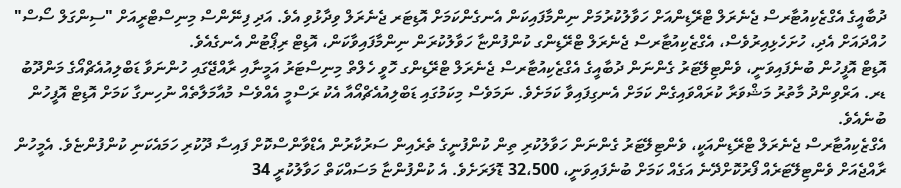ދުބާއީގެ އެގްޒެކިއުޓާރސް ޖެނެރަލް ޓްރޭޑިންއަށް ހަވާލުކުރުމަށް ނިންމާފައިކަން އެނގެންކަމަށް އޮޑިޓަރ ޖެނެރަލް ވިދާޅުވި އެވެ. އަދި ފިނޭންސް މިނިސްޓްރީއަށް "ސިންގަލް ސޯސް" ހުއްދައަށް އެދި، ހުށަހެޅިއިރުވެސް، އެގްޒެކިއުޓާރސް ޖެނެރަލް ޓްރޭޑިންގ ކުންފުންޏާ ހަވާލުކުރަން ނިންމާފައިވާކަން، އޮޑިޓް ރިޕޯޓުން އެނގެއެވެ.
އޮޑިޓް އޮފީހުން ބުނެފައިވަނީ، ވެންޓިލޭޓަރު ގެންނަން ދުބާއީގެ އެގްޒެކިއުޓާރސް ޖެނެރަލް ޓްރޭޑިންގ ހޮވީ ހެލްތް މިނިސްޓަރު އަމީނާއި ރާއްޖޭގައި ހުންނަވާ ޑަބްލިއުއެޗްއޯގެ މަންދޫބު ޑރ. އަރްވިންދު މާތުރު މަޝްވަރާ ކުރައްވައިގެން ކަމަށް އެނގިފައިވާ ކަމަށެވެ. ނަމަވެސް މިކަމުގައި ޑަބްލިއުއެޗްއޯއާ އެކު ރަސްމީ އެއްވެސް މުއާމަލާތެއް ނުހިނގާ ކަމަށް އޮޑިޓް އޮފީހުން ބުނެއެވެ.
އެގްޒެކިއުޓާރސް ޖެނެރަލް ޓްރޭޑިންއަކީ، ވެންޓިލޭޓަރު ގެންނަން ހަވާލުކުރި ތިން ކުންފުނީގެ ތެރެއިން ސަރުކާރުން އެޑްވާންސްކޮށް ފައިސާ ދޫކުރި ހަމައެކަނި ކުންފުންޏެވެ. އެމީހުން ރާއްޖެއަށް ވެންޓިލޭޓަރެއް ފޯރުކޮށްދޭނެ އަގެއް ކަމަށް ބުނެފައިވަނީ، 32،500 ޑޮލަރަށެވެ. އެ ކުންފުންޏާ މަސައްކަތް ހަވާލުކުރީ 34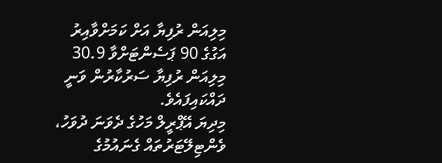މިލިއަން ރުފިޔާ އަށް ކަމަށްވާއިރު އަގުގެ 90 ޕަސެންޓަށްވާ 30.9 މިލިއަން ރުފިޔާ ސަރުކާރުން ވަނީ ދައްކައިފައެވެ.
މިދިޔަ އޭޕްރީލް މަހުގެ ދެވަނަ ދުވަހު، ވެންޓިލޭޓަރުތައް ގެނައުމުގެ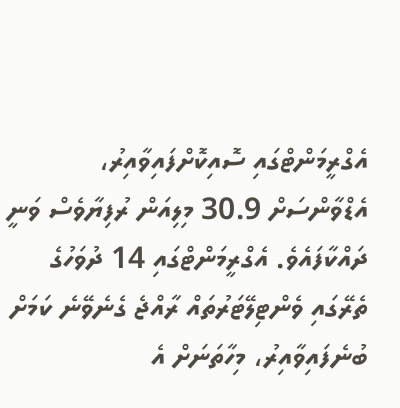އެގްރީމަންޓްގައި ސޮއިކޮށްފައިވާއިރު، އެޑްވާންސަށް 30.9 މިލިއަން ރުފިޔާވެސް ވަނީ ދައްކާފައެވެ. އެގްރީމަންޓްގައި 14 ދުވަހުގެ ތެރޭގައި ވެންޓިލޭޓަރުތައް ރާއްޖެ ގެނެވޭނެ ކަމަށް ބުނެފައިވާއިރު، މިހާތަނަށް އެ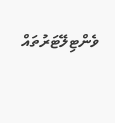ވެންޓިލޭޓަރުތައް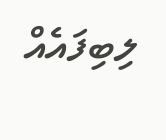ލިބިފައެއް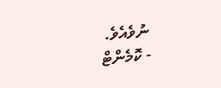ނުވެއެވެ.
- ކޮމެންޓް